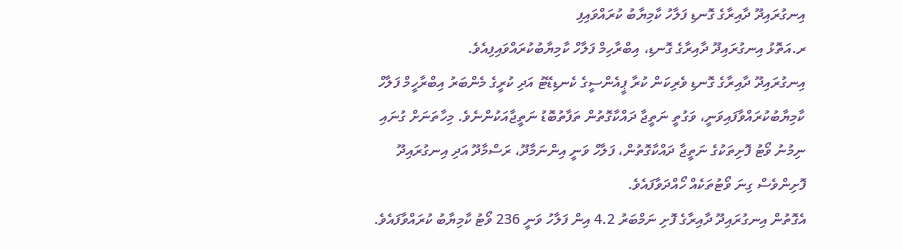އިނގުރައިދޫ ދާއިރާގެ ގޮނޑި ފަލާހު ކާމިޔާބު ކުރައްވައިފި
ރ.އަތޮޅު އިނގުރައިދޫ ދާއިރާގެ ގޮނޑި، އިބްރާހިމް ފަލާހް ކާމިޔާބުކުރައްވައިފިއެވެ.
އިނގުރައިދޫ ދާއިރާގެ ގޮނޑި ވެރިކަން ކުރާ ޕީއެންސީގެ ކެނޑިޑޭޓު އަދި ކުރީގެ މެންބަރު އިބްރާހީމް ފަލާހް ކާމިޔާބުކުރައްވާފައިވަނީ، ވަގުތީ ނަތީޖާ ދައްކާގޮތުން ތަފާތުބޮޑު ނަތީޖާއަކުންނެވެ. މިހާތަނަށް ގުނައި ނިމުނު ވޯޓު ފޮށިތަކުގެ ނަތީޖާ ދައްކާގޮތުން، ފަލާހް ވަނީ އިންނަމާދޫ، ރަސްމާދޫ އަދި އިނގުރައިދޫ ފޮށިންވެސް ގިނަ ވޯޓުތަކެއް ހޯއްދަވާފައެވެ.
އެގޮތުން އިނގުރައިދޫ ދާއިރާގެ ފޮށި ނަމްބަރު 4.2 އިން ފަލާހު ވަނީ 236 ވޯޓު ކާމިޔާބު ކުރައްވާފައެވެ.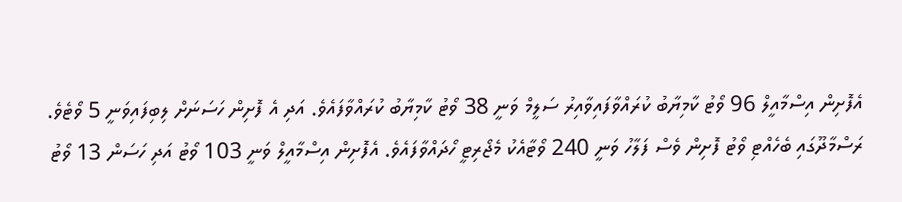އެފޮށިން އިސްމާއީލް 96 ވޯޓު ކާމިޔާބު ކުރައްވާފައިވާއިރު ސަލީމް ވަނީ 38 ވޯޓު ކާމިޔާބު ކުރައްވާފައެވެ. އަދި އެ ފޮށިން ހަސަނަށް ލިބިފައިވަނީ 5 ވޯޓެވެ.
ރަސްމާދޫގައި ބެހެއްޓި ވޯޓު ފޮށިން ވެސް ފަލާހު ވަނީ 240 ވޯޓާއެކު މެޖޯރިޓީ ހޯދައްވާފައެވެ. އެފޮށިން އިސްމާއީލް ވަނީ 103 ވޯޓު އަދި ހަސަން 13 ވޯޓު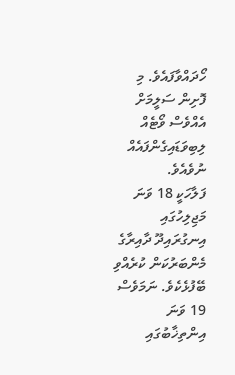ހޯދައްވާފައެވެ. މި ފޮށިން ސަލީމަށް އެއްވެސް ވޯޓެއް ލިބިވަޑައިގެންފައެއް ނުވެއެވެ.
ފަލާހަކީ 18 ވަނަ މަޖިލިހުގައި އިނގުރައިދޫ ދާއިރާގެ މެންބަރުކަން ކުރެއްވި ބޭފުޅެކެވެ. ނަމަވެސް 19 ވަނަ އިންތިޚާބުގައި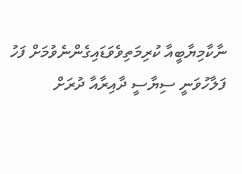ނާކާމިޔާބީއާ ކުރިމަތިވެވަޑައިގެންނެވުމަށް ފަހު ފަލާހުވަނީ ސިޔާސީ ދާއިރާއާ ދުރަށް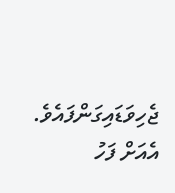ޖެހިވަޑައިގަންފައެވެ. އެއަށް ފަހު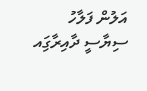އަލުން ފަލާހު ސިޔާސީ ދާއިރާގަިއ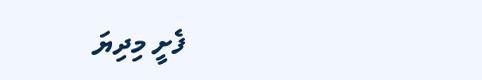ފެށީ މިދިޔަ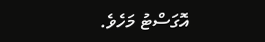އޮގަސްޓު މަހެވެ.